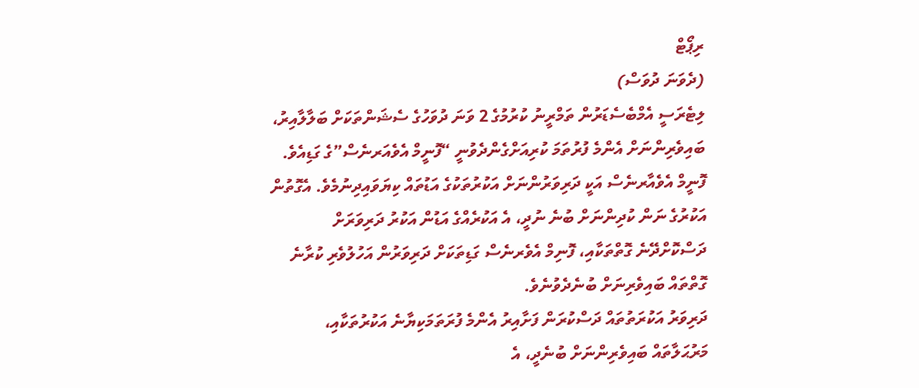ރިޕޯޓް
(ދެވަނަ ދުވަސް)
ލިޓެރަސީ އެމްބެސެޑަރުން ތަމްރީނު ކުރުމުގެ 2 ވަނަ ދުވަހުގެ ސެޝަންތަކަށް ބަލާލާއިރު، ބައިވެރިންނަށް އެންމެ ފުރުތަމަ ކުރިއަށްގެންދެވުނީ “ފޮނީމް އެވެއަރނެސް”ގެ ގަޑިއެވެ.
ފޮނީމް އެވެއާރނެސް އަކީ ދަރިވަރުންނަށް އަކުރުތަކުގެ އަޑުތައް ކިޔަވައިދިނުމެވެ. އެގޮތުން އަކުރުގެ ނަން ކުދިންނަށް ބުނެ ނުދީ، އެ އަކުރެއްގެ އަޑުން އަކުރު ދަރިވަރަށް ދަސްކޮށްދޭނެ ގޮތްތަކާއި، ފޮނިމް އެވެރނެސް ގަޑިތަކަށް ދަރިވަރުން އަހުލުވެރި ކުރާނެ ގޮތްތައް ބައިވެރިނަށް ބުނެދެވުނެވެ.
ދަރިވަރު އަކުރަތުތައް ދަސްކުރަން ފަށާއިރު އެންމެ ފުރަތަމަކިޔާނެ އަކުރުތަކާއި، މަރުޙަލާތައް ބައިވެރިންނަށް ބުނެދީ، އެ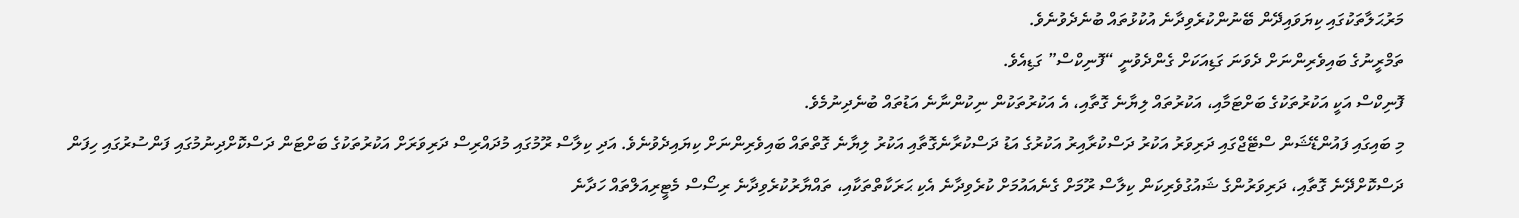މަރުޙަލާތަކުގައި ކިޔަވައިދޭން ބޭނުންކުރެވިދާނެ އުކުޅުތައް ބުނެދެވުނެވެ.
ތަމްރީނުގެ ބައިވެރިންނަށް ދެވަނަ ގަޑިއަކަށް ގެންދެވުނީ “ފޮނިކްސް” ގަޑިއެވެ.
ފޮނިކްސް އަކީ އަކުރުތަކުގެ ބަށްޓަމާއި، އަކުރުތައް ލިޔާނެ ގޮތާއި، އެ އަކުރުތަކުން ނިކުންނާނެ އަޑުތައް ބުނެދިނުމެވެ.
މި ބައިގައި ފައުންޑޭޝަން ސްޓޭޖްގައި ދަރިވަރު އަކުރު ދަސްކުރާއިރު އަކުރުގެ އަޑު ދަސްކުރާނެގޮތާއި އަކުރު ލިޔާނެ ގޮތްތައް ބައިވެރިންނަށް ކިޔައިދެވުނެވެ. އަދި ކިލާސް ރޫމުގައި މުދައްރިސް ދަރިވަރަށް އަކުރުތަކުގެ ބަށްޓަން ދަސްކޮށްދިނުމުގައި ފަންސުރުގައި ހިފަން ދަސްކޮށްދޭނެ ގޮތާއި، ދަރިވަރުންގެ ޝައުގުވެރިކަން ކިލާސް ރޫމަށް ގެނެއައުމަށް ކުރެވިދާނެ އެކި ޙަރަކާތްތަކާއި، ތައްޔާރުކުރެވިދާނެ ރިސޯސް މެޓީރިއަލްތައް ހަދާނެ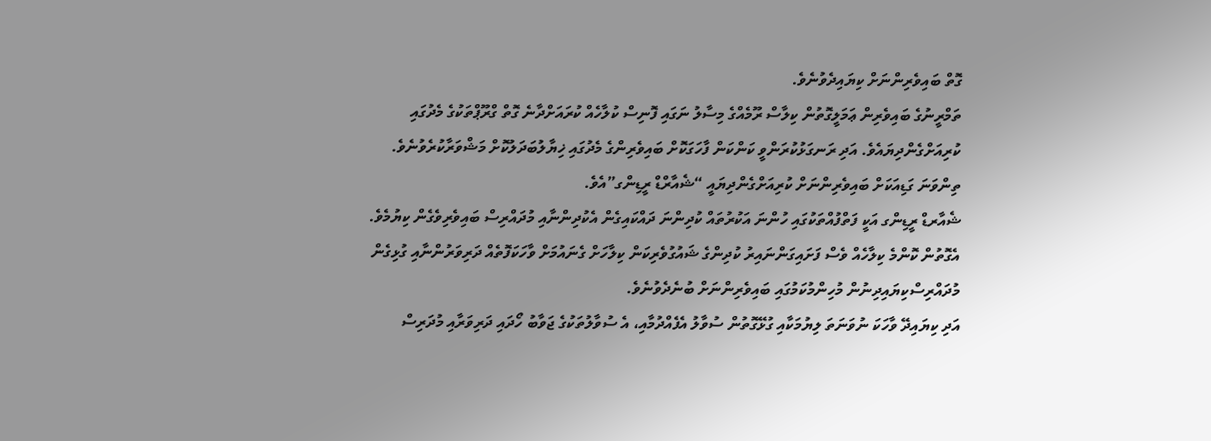ގޮތް ބައިވެރިންނަށް ކިޔައިދެވުނެވެ.
ތަމްރީނުގެ ބައިވެރިން ޢަމަލީގޮތުން ކިލާސް ރޫމެއްގެ މިސާލު ނަގައި ފޮނިސް ކުލާހެއް ކުރައަށްދާނެ ގޮތް ގްރޫޕްތަކުގެ މެދުގައި ކުރިއަށްގެންދިޔައެވެ. އަދި ރަނގަޅުކުރަންވީ ކަންކަން ފާހަގަކޮށް ބައިވެރިންގެ މެދުގައި ޚިޔާލުބަދަލުކޮށް މަޝްވަރާކުރެވުނެވެ.
ތިންވަނަ ގަޑިއަކަށް ބައިވެރިންނަށް ކުރިއަށްގެންދިޔައީ “ޝެއާރްޑް ރީޑިންގ”އެވެ.
ޝެއާރޑް ރީޑިންގ އަކީ ފަތްފުއްތަކުގައި ހުންނަ އަކުރުތައް ކުދިންނަ ދައްކައިގެން އެކުދިންނާއި މުދައްރިސް ބައިވެރިވެގެން ކިޔުމެވެ.
އެގޮތުން ކޮންމެ ކިލާހެއް ވެސް ފަށައިގަންނައިރު ކުދިންގެ ޝައުގުވެރިކަން ކިލާހަށް ގެނައުމަށް ވާހަކަފޮތެއް ދަރިވަރުންނާއި ގުޅިގެން މުދައްރިސްކިޔައިދިނުން މުހިންމުކަމުގައި ބައިވެރިންނަށް ބުނެދެވުނެވެ.
އަދި ކިޔައިދޭ ވާހަކަ ނުވަނަތަ ލިޔުމަކާއި ގުޅޭގޮތުން ސުވާލު އެފެއްދުމާއި، އެ ސުވާލުތަކުގެ ޖަވާބު ހޯދައި ދަރިވަރާއި މުދަރިސް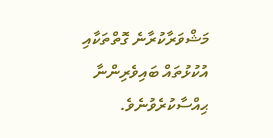މަޝްވަރާކުރާނެ ގޮތްތަކާއި އުކުޅުތައް ބައިވެރިންނާ ޙިއްސާކުރެވުނެވެ.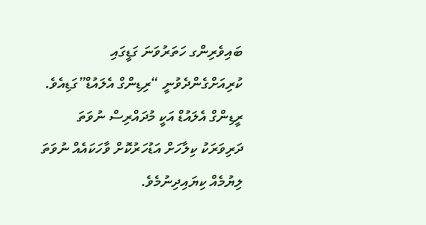ބައިވެރިންގ ހަތަރުވަނަ ގަޑީގައި ކުރިއަށްގެންދެވުނީ “ރިޑިންގް އެލައުޑް”ގަޑިއެވެ.
ރީޑިންގް އެލައުޑް އަކީ މުދައްރިސް ނުވަތަ ދަރިވަރަކު ކިލާހަށް އަޑުހަރުކޮށް ވާހަކައެއް ނުވަތަ ލިޔުމެއް ކިޔައިދިނުމެވެ.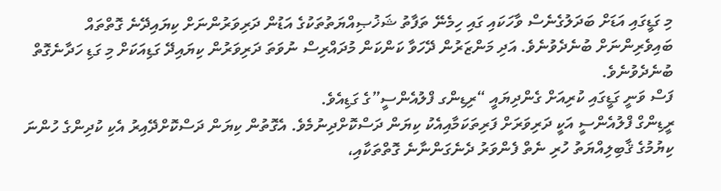މި ގަޑީގައި އަޑަށް ބަދަލުގެނެސް ވާހަކައި ގައި ހިމެނޭ ތަފާތު ޝަޚުޞިއްޔަތުތަކުގެ އަޑުން ދަރިވަރުންނަށް ކިޔައިދޭނެ ގޮތްތައް ބައިވެރިންނަށް ބުނެދެވުނެވެ. އަދި މަންޒަރުން ދޭހަވާ ކަންކަން މުދައްރިސް ނުވަތަ ދަރިވަރުން ކިޔައިދޭ ގަޑިއަކަށް މި ގަޑި ހަދާނެގޮތް ބުނެދެވުނެވެ.
ފަސް ވަނީ ގަޑީގައި ކުރިއަށް ގެންދިޔައީ “ރިޑިންގ ފްލުއެންސީ”ގެ ގަޑިއެވެ.
ރީޑިންގް ފްލުއެންސީ އަކީ ދަރިވަރަށް ފަރިތަކަމާއިއެކު ކިޔަން ދަސްކޮށްދިނުމެވެ. އެގޮތުން ކިޔަން ދަސްކޮށްދޭއިރު އެކި ކުދިންގެ ހުންނަ ކިޔުމުގެ ޤާބިލިއްޔަތު ހުރި ނެތް ފެންވަރު ދެނެގަންނާނެ ގޮތްތަކާއި،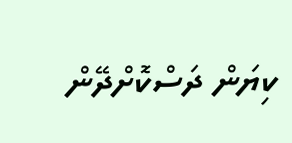ކިޔަން ދަސްކޮށްދޭން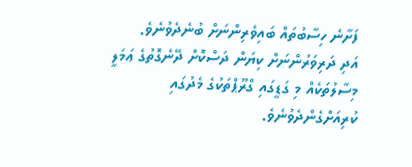ފަށާނެ ހިސާބުތައް ބައިވެރިންނަށް ބުނެދެވުނެވެ.
އަދި ދަރިވަރުންނަށް ކިޔަން ދަސްކޮށް ދޭނެގޮތުގެ ޢަމަލީ މިސާލުތަކެއް މި ގަޑީގައި ގްރޫޕްތަކުގެ މެދުގައި ކުރިއަށްގެންދެވުނެވެ.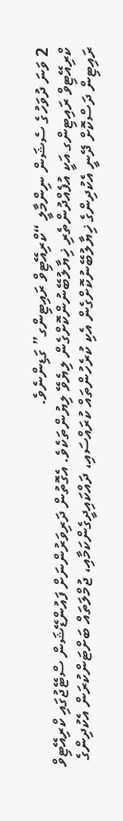2 ވަނަ ދުވަހުގެ ސެޝަން ނިންމާލީ “ކްރިއޭޓިވް ރައިޓިންގ” ގަޑިންނެވެ.
ކްރިއޭޓިވް ރައިޓިންގ އަކީ އުފެއްދުންތެރި ޚިޔާލުބޭނުންކޮށްގެން ލިޔެވޭ ލިޔުންތަކެވެ. އެގޮތުން ދަރިވަރުންނަށް ފައުންޑޭޝަން ސްޓޭޖުގައި ކްރިއޭޓިވް ރައިޓިން ދަސްކޮށް ދޭނީ އެކުދިންގެ ޚިޔާލުބޭނުކޮށްގެން އެކި ކުރެހުންތައް ކުރައްސައި، ދައްކައިދީގެންކަމާއި، ޖުމްލަތައް ބަށްޓަންކުރަން އެކުދިންގެ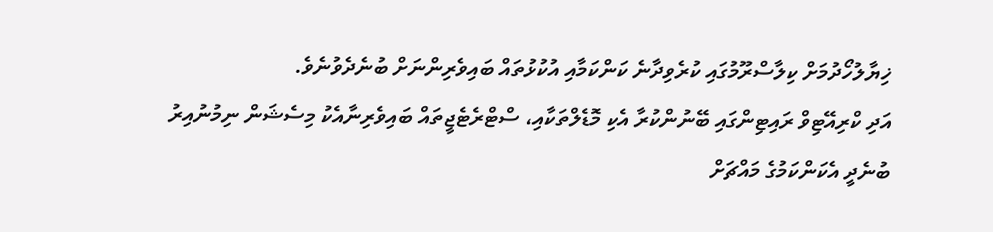ޚިޔާލުހޯދުމަށް ކިލާސްރޫމުގައި ކުރެވިދާނެ ކަންކަމާއި އުކުޅުތައް ބައިވެރިންނަށް ބުނެދެވުނެވެ.
އަދި ކްރިއޭޓިވް ރައިޓިންގައި ބޭނުންކުރާ އެކި މޮޑެލްތަކާއި، ސްޓްރެޓެޖީތައް ބައިވެރިނާއެކު މިސެޝަން ނިމުނުއިރު ބުނެދީ އެކަންކަމުގެ މައްޗަށް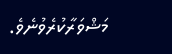މަޝްވަރާކުރެވުނެވެ.